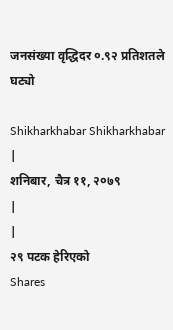जनसंख्या वृद्धिदर ०.९२ प्रतिशतले घट्यो

Shikharkhabar Shikharkhabar
|
शनिबार, चैत्र ११, २०७९
|
|
२९ पटक हेरिएको
Shares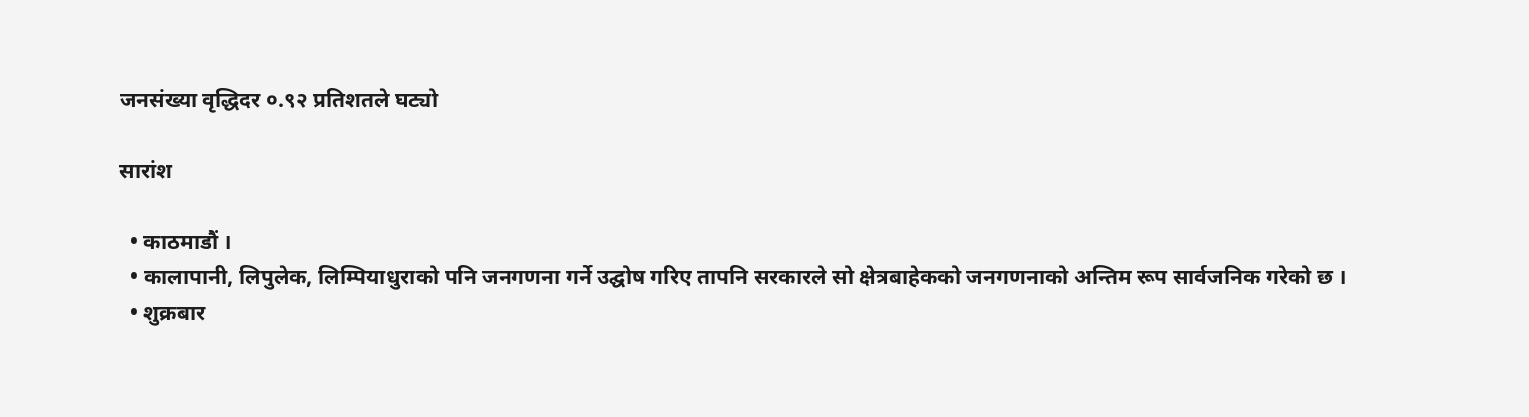जनसंख्या वृद्धिदर ०.९२ प्रतिशतले घट्यो

सारांश

  • काठमाडौं ।
  • कालापानी, लिपुलेक, लिम्पियाधुराको पनि जनगणना गर्ने उद्घोष गरिए तापनि सरकारले सो क्षेत्रबाहेकको जनगणनाको अन्तिम रूप सार्वजनिक गरेको छ ।
  • शुक्रबार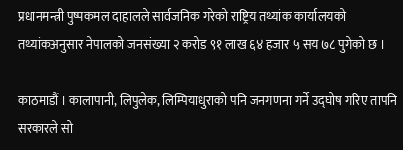प्रधानमन्त्री पुष्पकमल दाहालले सार्वजनिक गरेको राष्ट्रिय तथ्यांक कार्यालयको तथ्यांकअनुसार नेपालको जनसंख्या २ करोड ९१ लाख ६४ हजार ५ सय ७८ पुगेको छ ।

काठमाडौं । कालापानी, लिपुलेक, लिम्पियाधुराको पनि जनगणना गर्ने उद्घोष गरिए तापनि सरकारले सो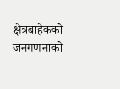क्षेत्रबाहेकको जनगणनाको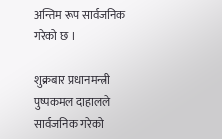अन्तिम रूप सार्वजनिक गरेको छ ।

शुक्रबार प्रधानमन्त्री पुष्पकमल दाहालले सार्वजनिक गरेको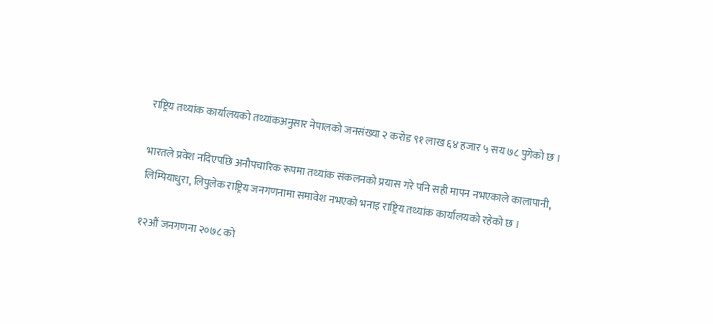राष्ट्रिय तथ्यांक कार्यालयको तथ्यांकअनुसार नेपालको जनसंख्या २ करोड ९१ लाख ६४ हजार ५ सय ७८ पुगेको छ ।

भारतले प्रवेश नदिएपछि अनौपचारिक रूपमा तथ्यांक संकलनको प्रयास गरे पनि सही मापन नभएकाले कालापानी, लिम्पियाधुरा, लिपुलेक राष्ट्रिय जनगणनामा समावेश नभएको भनाइ राष्ट्रिय तथ्यांक कार्यालयको रहेको छ ।

१२औं जनगणना २०७८ को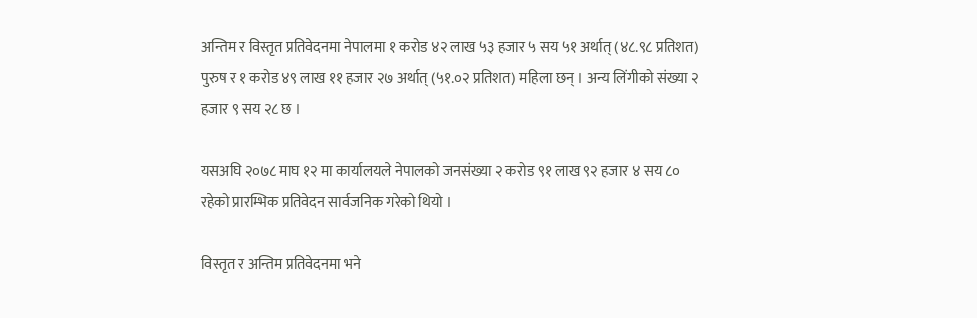अन्तिम र विस्तृत प्रतिवेदनमा नेपालमा १ करोड ४२ लाख ५३ हजार ५ सय ५१ अर्थात् (४८.९८ प्रतिशत) पुरुष र १ करोड ४९ लाख ११ हजार २७ अर्थात् (५१.०२ प्रतिशत) महिला छन् । अन्य लिंगीको संख्या २ हजार ९ सय २८ छ ।

यसअघि २०७८ माघ १२ मा कार्यालयले नेपालको जनसंख्या २ करोड ९१ लाख ९२ हजार ४ सय ८० रहेको प्रारम्भिक प्रतिवेदन सार्वजनिक गरेको थियो ।

विस्तृत र अन्तिम प्रतिवेदनमा भने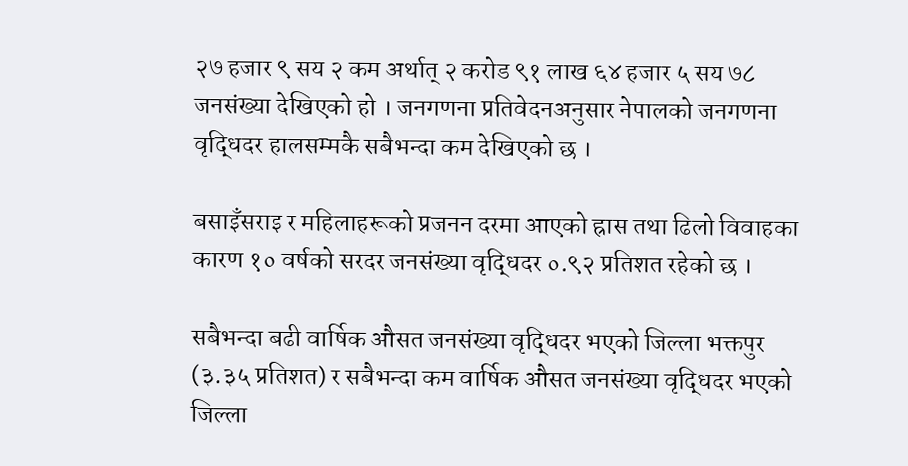२७ हजार ९ सय २ कम अर्थात् २ करोड ९१ लाख ६४ हजार ५ सय ७८ जनसंख्या देखिएको हो । जनगणना प्रतिवेदनअनुसार नेपालको जनगणना वृद्धिदर हालसम्मकै सबैभन्दा कम देखिएको छ ।

बसाइँसराइ र महिलाहरूको प्रजनन दरमा आएको ह्रास तथा ढिलो विवाहका कारण १० वर्षको सरदर जनसंख्या वृद्धिदर ०.९२ प्रतिशत रहेको छ ।

सबैभन्दा बढी वार्षिक औसत जनसंख्या वृद्धिदर भएको जिल्ला भक्तपुर (३.३५ प्रतिशत) र सबैभन्दा कम वार्षिक औसत जनसंख्या वृद्धिदर भएको जिल्ला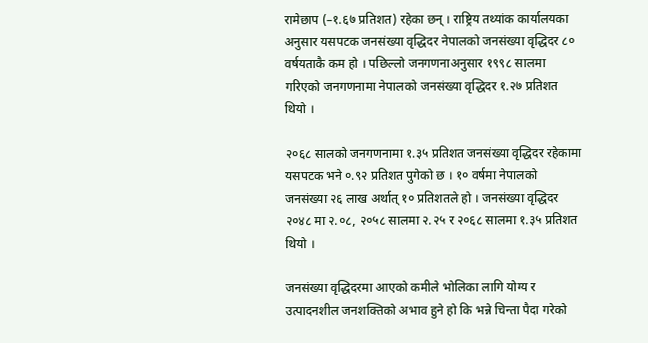रामेछाप (–१.६७ प्रतिशत) रहेका छन् । राष्ट्रिय तथ्यांक कार्यालयका अनुसार यसपटक जनसंख्या वृद्धिदर नेपालको जनसंख्या वृद्धिदर ८० वर्षयताकै कम हो । पछिल्लो जनगणनाअनुसार १९९८ सालमा गरिएको जनगणनामा नेपालको जनसंख्या वृद्धिदर १.२७ प्रतिशत थियो ।

२०६८ सालको जनगणनामा १.३५ प्रतिशत जनसंख्या वृद्धिदर रहेकामा यसपटक भने ०.९२ प्रतिशत पुगेको छ । १० वर्षमा नेपालको जनसंख्या २६ लाख अर्थात् १० प्रतिशतले हो । जनसंख्या वृद्धिदर २०४८ मा २.०८, २०५८ सालमा २.२५ र २०६८ सालमा १.३५ प्रतिशत थियो ।

जनसंख्या वृद्धिदरमा आएको कमीले भोलिका लागि योग्य र उत्पादनशील जनशक्तिको अभाव हुने हो कि भन्ने चिन्ता पैदा गरेको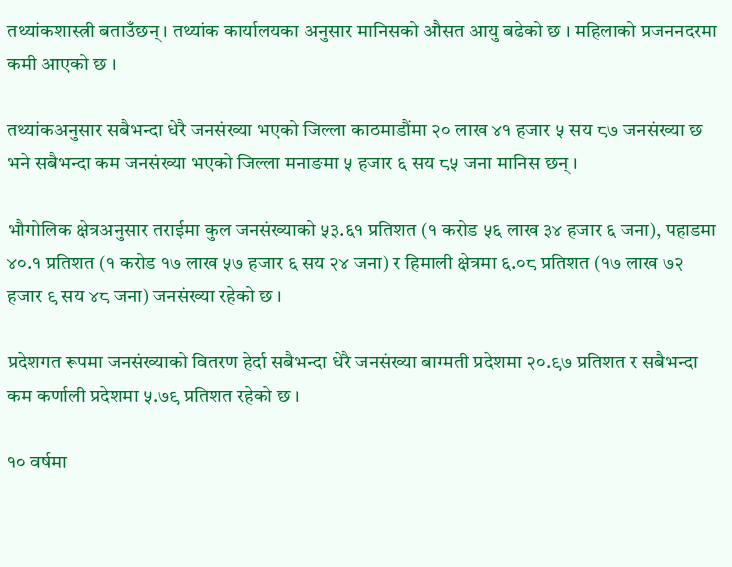तथ्यांकशास्त्री बताउँछन्। तथ्यांक कार्यालयका अनुसार मानिसको औसत आयु बढेको छ । महिलाको प्रजननदरमा कमी आएको छ ।

तथ्यांकअनुसार सबैभन्दा धेरै जनसंख्या भएको जिल्ला काठमाडौंमा २० लाख ४१ हजार ५ सय ८७ जनसंख्या छ भने सबैभन्दा कम जनसंख्या भएको जिल्ला मनाङमा ५ हजार ६ सय ८५ जना मानिस छन् ।

भौगोलिक क्षेत्रअनुसार तराईमा कुल जनसंख्याको ५३.६१ प्रतिशत (१ करोड ५६ लाख ३४ हजार ६ जना), पहाडमा ४०.१ प्रतिशत (१ करोड १७ लाख ५७ हजार ६ सय २४ जना) र हिमाली क्षेत्रमा ६.०८ प्रतिशत (१७ लाख ७२ हजार ९ सय ४८ जना) जनसंख्या रहेको छ ।

प्रदेशगत रूपमा जनसंख्याको वितरण हेर्दा सबैभन्दा धेरै जनसंख्या बाग्मती प्रदेशमा २०.९७ प्रतिशत र सबैभन्दा कम कर्णाली प्रदेशमा ५.७९ प्रतिशत रहेको छ ।

१० वर्षमा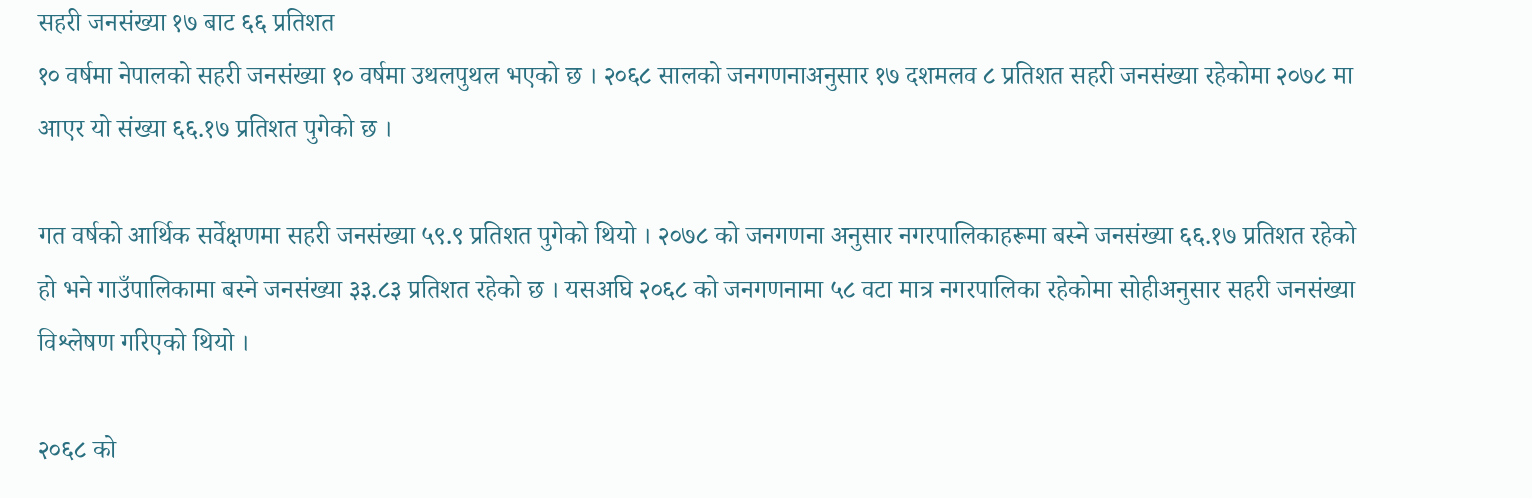सहरी जनसंख्या १७ बाट ६६ प्रतिशत
१० वर्षमा नेपालको सहरी जनसंख्या १० वर्षमा उथलपुथल भएको छ । २०६८ सालको जनगणनाअनुसार १७ दशमलव ८ प्रतिशत सहरी जनसंख्या रहेकोमा २०७८ मा आएर यो संख्या ६६.१७ प्रतिशत पुगेको छ ।

गत वर्षको आर्थिक सर्वेक्षणमा सहरी जनसंख्या ५९.९ प्रतिशत पुगेको थियो । २०७८ को जनगणना अनुसार नगरपालिकाहरूमा बस्ने जनसंख्या ६६.१७ प्रतिशत रहेको हो भने गाउँपालिकामा बस्ने जनसंख्या ३३.८३ प्रतिशत रहेको छ । यसअघि २०६८ को जनगणनामा ५८ वटा मात्र नगरपालिका रहेकोमा सोहीअनुसार सहरी जनसंख्या विश्लेषण गरिएको थियो ।

२०६८ को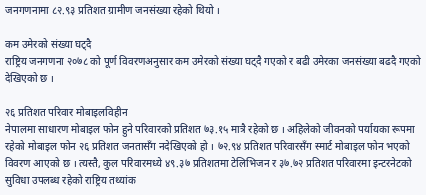जनगणनामा ८२.९३ प्रतिशत ग्रामीण जनसंख्या रहेको थियो ।

कम उमेरको संख्या घट्दै
राष्ट्रिय जनगणना २०७८ को पूर्ण विवरणअनुसार कम उमेरको संख्या घट्दै गएको र बढी उमेरका जनसंख्या बढदै गएको देखिएको छ ।

२६ प्रतिशत परिवार मोबाइलविहीन
नेपालमा साधारण मोबाइल फोन हुने परिवारको प्रतिशत ७३.१५ मात्रै रहेको छ । अहिलेको जीवनको पर्यायका रूपमा रहेको मोबाइल फोन २६ प्रतिशत जनतासँग नदेखिएको हो । ७२.९४ प्रतिशत परिवारसँग स्मार्ट मोबाइल फोन भएको विवरण आएको छ । त्यस्तै, कुल परिवारमध्ये ४९.३७ प्रतिशतमा टेलिभिजन र ३७.७२ प्रतिशत परिवारमा इन्टरनेटको सुविधा उपलब्ध रहेको राष्ट्रिय तथ्यांक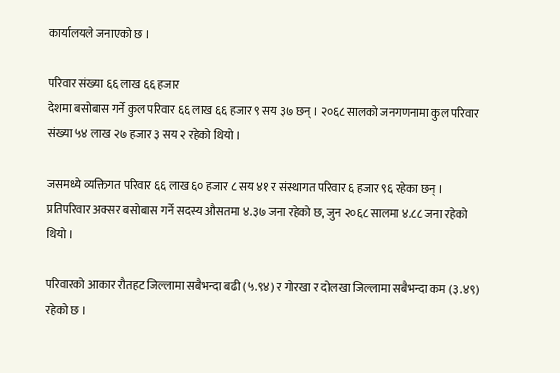कार्यालयले जनाएको छ ।

परिवार संख्या ६६ लाख ६६ हजार
देशमा बसोबास गर्ने कुल परिवार ६६ लाख ६६ हजार ९ सय ३७ छन् । २०६८ सालको जनगणनामा कुल परिवार संख्या ५४ लाख २७ हजार ३ सय २ रहेको थियो ।

जसमध्ये व्यक्तिगत परिवार ६६ लाख ६० हजार ८ सय ४१ र संस्थागत परिवार ६ हजार ९६ रहेका छन् । प्रतिपरिवार अक्सर बसोबास गर्ने सदस्य औसतमा ४.३७ जना रहेको छ, जुन २०६८ सालमा ४.८८ जना रहेको थियो ।

परिवारको आकार रौतहट जिल्लामा सबैभन्दा बढी (५.९४) र गोरखा र दोलखा जिल्लामा सबैभन्दा कम (३.४९) रहेको छ ।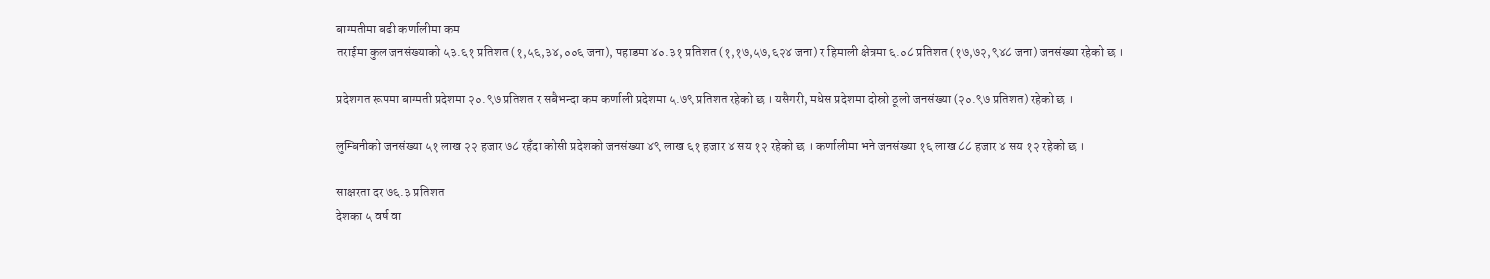बाग्मतीमा बढी कर्णालीमा कम
तराईमा कुल जनसंख्याको ५३.६१ प्रतिशत (१,५६,३४,००६ जना), पहाडमा ४०.३१ प्रतिशत (१,१७,५७,६२४ जना) र हिमाली क्षेत्रमा ६.०८ प्रतिशत (१७,७२,९४८ जना) जनसंख्या रहेको छ ।

प्रदेशगत रूपमा बाग्मती प्रदेशमा २०.९७ प्रतिशत र सबैभन्दा कम कर्णाली प्रदेशमा ५.७९ प्रतिशत रहेको छ । यसैगरी, मधेस प्रदेशमा दोस्रो ठूलो जनसंख्या (२०.९७ प्रतिशत) रहेको छ ।

लुम्बिनीको जनसंख्या ५१ लाख २२ हजार ७८ रहँदा कोसी प्रदेशको जनसंख्या ४९ लाख ६१ हजार ४ सय १२ रहेको छ । कर्णालीमा भने जनसंख्या १६ लाख ८८ हजार ४ सय १२ रहेको छ ।

साक्षरता दर ७६.३ प्रतिशत
देशका ५ वर्ष वा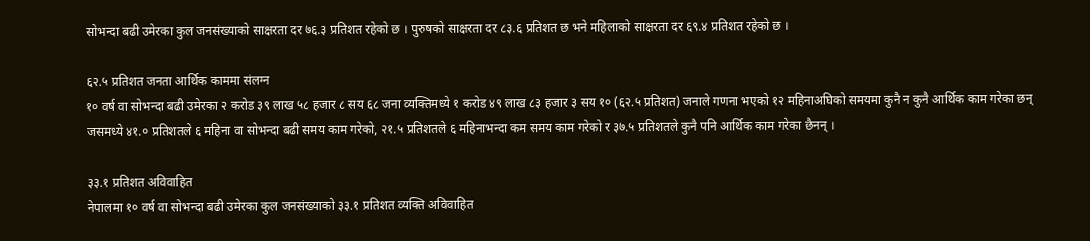सोभन्दा बढी उमेरका कुल जनसंख्याको साक्षरता दर ७६.३ प्रतिशत रहेको छ । पुरुषको साक्षरता दर ८३.६ प्रतिशत छ भने महिलाको साक्षरता दर ६९.४ प्रतिशत रहेको छ ।

६२.५ प्रतिशत जनता आर्थिक काममा संलग्न
१० वर्ष वा सोभन्दा बढी उमेरका २ करोड ३९ लाख ५८ हजार ८ सय ६८ जना व्यक्तिमध्ये १ करोड ४९ लाख ८३ हजार ३ सय १० (६२.५ प्रतिशत) जनाले गणना भएको १२ महिनाअघिको समयमा कुनै न कुनै आर्थिक काम गरेका छन् जसमध्ये ४१.० प्रतिशतले ६ महिना वा सोभन्दा बढी समय काम गरेको, २१.५ प्रतिशतले ६ महिनाभन्दा कम समय काम गरेको र ३७.५ प्रतिशतले कुनै पनि आर्थिक काम गरेका छैनन् ।

३३.१ प्रतिशत अविवाहित
नेपालमा १० वर्ष वा सोभन्दा बढी उमेरका कुल जनसंख्याको ३३.१ प्रतिशत व्यक्ति अविवाहित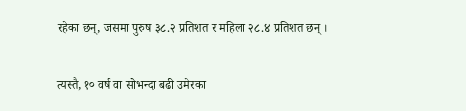रहेका छन्, जसमा पुरुष ३८.२ प्रतिशत र महिला २८.४ प्रतिशत छन् ।

त्यस्तै, १० वर्ष वा सोभन्दा बढी उमेरका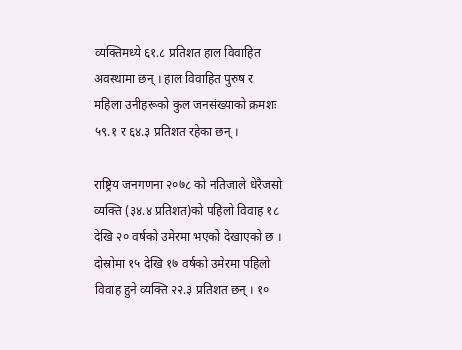व्यक्तिमध्ये ६१.८ प्रतिशत हाल विवाहित अवस्थामा छन् । हाल विवाहित पुरुष र महिला उनीहरूको कुल जनसंख्याको क्रमशः ५९.१ र ६४.३ प्रतिशत रहेका छन् ।

राष्ट्रिय जनगणना २०७८ को नतिजाले धेरैजसो व्यक्ति (३४.४ प्रतिशत)को पहिलो विवाह १८ देखि २० वर्षको उमेरमा भएको देखाएको छ । दोस्रोमा १५ देखि १७ वर्षको उमेरमा पहिलो विवाह हुने व्यक्ति २२.३ प्रतिशत छन् । १०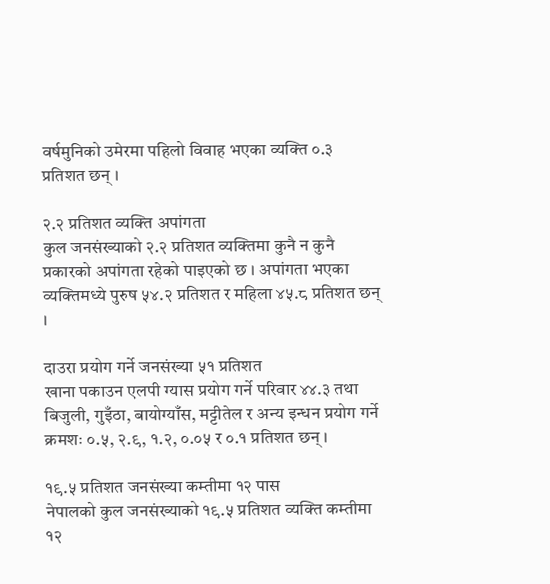वर्षमुनिको उमेरमा पहिलो विवाह भएका व्यक्ति ०.३ प्रतिशत छन् ।

२.२ प्रतिशत व्यक्ति अपांगता
कुल जनसंख्याको २.२ प्रतिशत व्यक्तिमा कुनै न कुनै प्रकारको अपांगता रहेको पाइएको छ । अपांगता भएका व्यक्तिमध्ये पुरुष ५४.२ प्रतिशत र महिला ४५.८ प्रतिशत छन् ।

दाउरा प्रयोग गर्ने जनसंख्या ५१ प्रतिशत
खाना पकाउन एलपी ग्यास प्रयोग गर्ने परिवार ४४.३ तथा बिजुली, गुइँठा, बायोग्याँस, मट्टीतेल र अन्य इन्धन प्रयोग गर्ने क्रमशः ०.५, २.९, १.२, ०.०५ र ०.१ प्रतिशत छन् ।

१९.५ प्रतिशत जनसंख्या कम्तीमा १२ पास
नेपालको कुल जनसंख्याको १९.५ प्रतिशत व्यक्ति कम्तीमा १२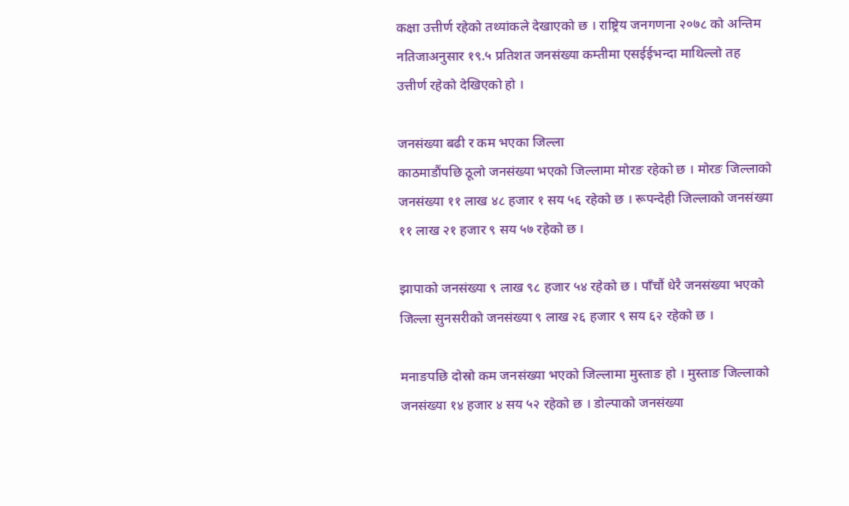कक्षा उत्तीर्ण रहेको तथ्यांकले देखाएको छ । राष्ट्रिय जनगणना २०७८ को अन्तिम नतिजाअनुसार १९.५ प्रतिशत जनसंख्या कम्तीमा एसईईभन्दा माथिल्लो तह उत्तीर्ण रहेको देखिएको हो ।

जनसंख्या बढी र कम भएका जिल्ला
काठमाडौंपछि ठूलो जनसंख्या भएको जिल्लामा मोरङ रहेको छ । मोरङ जिल्लाको जनसंख्या ११ लाख ४८ हजार १ सय ५६ रहेको छ । रूपन्देही जिल्लाको जनसंख्या ११ लाख २१ हजार ९ सय ५७ रहेको छ ।

झापाको जनसंख्या ९ लाख ९८ हजार ५४ रहेको छ । पाँचौं धेरै जनसंख्या भएको जिल्ला सुनसरीको जनसंख्या ९ लाख २६ हजार ९ सय ६२ रहेको छ ।

मनाङपछि दोस्रो कम जनसंख्या भएको जिल्लामा मुस्ताङ हो । मुस्ताङ जिल्लाको जनसंख्या १४ हजार ४ सय ५२ रहेको छ । डोल्पाको जनसंख्या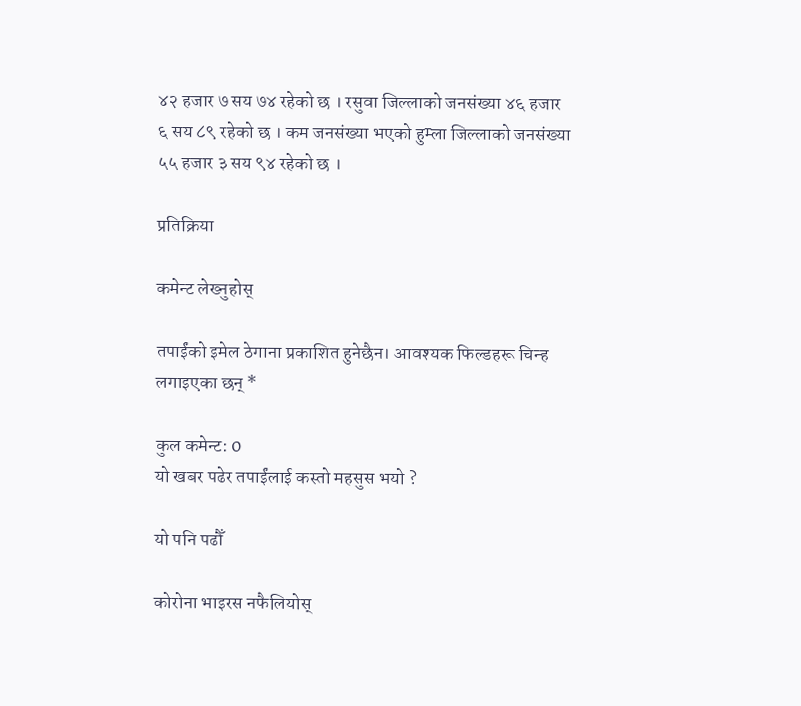४२ हजार ७ सय ७४ रहेको छ । रसुवा जिल्लाको जनसंख्या ४६ हजार ६ सय ८९ रहेको छ । कम जनसंख्या भएको हुम्ला जिल्लाको जनसंख्या ५५ हजार ३ सय ९४ रहेको छ ।

प्रतिक्रिया

कमेन्ट लेख्नुहोस्

तपाईंको इमेल ठेगाना प्रकाशित हुनेछैन। आवश्यक फिल्डहरू चिन्ह लगाइएका छन् *

कुल कमेन्ट: 0
यो खबर पढेर तपाईंलाई कस्तो महसुस भयो ?

यो पनि पढौँ

कोरोना भाइरस नफैलियोस्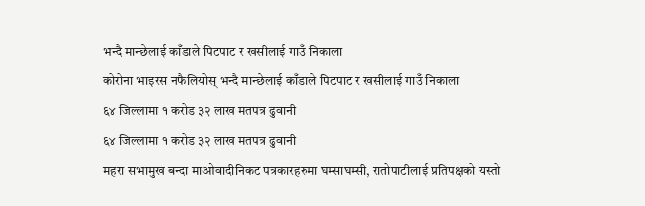भन्दै मान्छेलाई काँडाले पिटपाट र खसीलाई गाउँ निकाला
कोरोना भाइरस नफैलियोस् भन्दै मान्छेलाई काँडाले पिटपाट र खसीलाई गाउँ निकाला
६४ जिल्लामा १ करोड ३२ लाख मतपत्र ढुवानी
६४ जिल्लामा १ करोड ३२ लाख मतपत्र ढुवानी
महरा सभामुख बन्दा माओवादीनिकट पत्रकारहरुमा घम्साघम्सी, रातोपाटीलाई प्रतिपक्षको यस्तो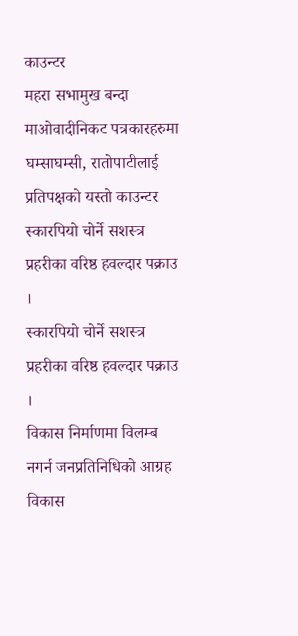काउन्टर
महरा सभामुख बन्दा माओवादीनिकट पत्रकारहरुमा घम्साघम्सी, रातोपाटीलाई प्रतिपक्षको यस्तो काउन्टर
स्कारपियो चोर्ने सशस्त्र प्रहरीका वरिष्ठ हवल्दार पक्राउ ।
स्कारपियो चोर्ने सशस्त्र प्रहरीका वरिष्ठ हवल्दार पक्राउ ।
विकास निर्माणमा विलम्ब नगर्न जनप्रतिनिधिको आग्रह
विकास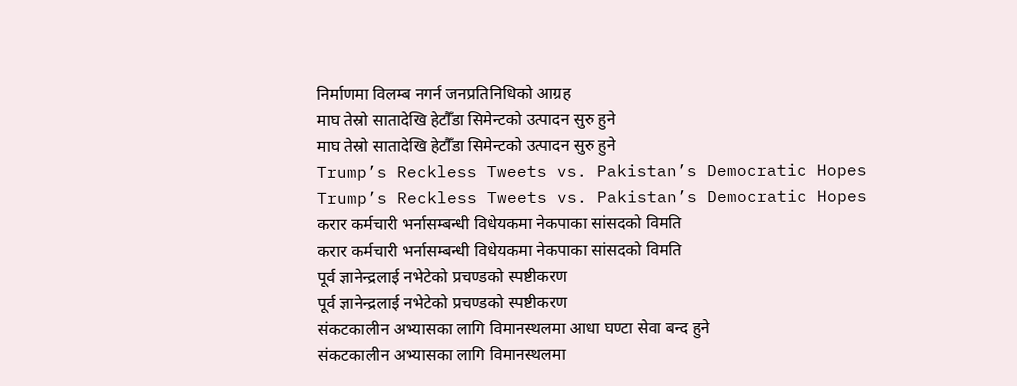निर्माणमा विलम्ब नगर्न जनप्रतिनिधिको आग्रह
माघ तेस्रो सातादेखि हेटौँडा सिमेन्टको उत्पादन सुरु हुने
माघ तेस्रो सातादेखि हेटौँडा सिमेन्टको उत्पादन सुरु हुने
Trump’s Reckless Tweets vs. Pakistan’s Democratic Hopes
Trump’s Reckless Tweets vs. Pakistan’s Democratic Hopes
करार कर्मचारी भर्नासम्बन्धी विधेयकमा नेकपाका सांसदको विमति
करार कर्मचारी भर्नासम्बन्धी विधेयकमा नेकपाका सांसदको विमति
पूर्व ज्ञानेन्द्रलाई नभेटेको प्रचण्डको स्पष्टीकरण
पूर्व ज्ञानेन्द्रलाई नभेटेको प्रचण्डको स्पष्टीकरण
संकटकालीन अभ्यासका लागि विमानस्थलमा आधा घण्टा सेवा बन्द हुने
संकटकालीन अभ्यासका लागि विमानस्थलमा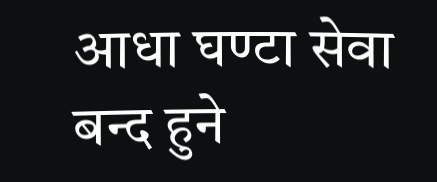आधा घण्टा सेवा बन्द हुने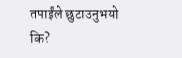तपाईंले छुटाउनुभयो कि?